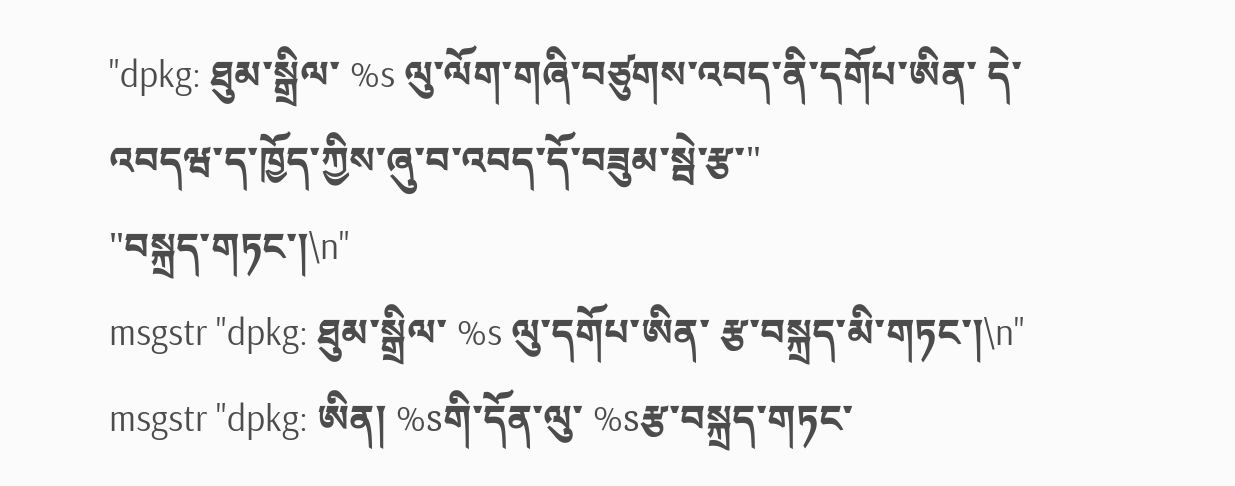"dpkg: ཐུམ་སྒྲིལ་ %s ལུ་ལོག་གཞི་བཙུགས་འབད་ནི་དགོཔ་ཨིན་ དེ་འབདཝ་ད་ཁྱོད་ཀྱིས་ཞུ་བ་འབད་དོ་བཟུམ་སྦེ་རྩ་"
"བསྐྲད་གཏང་།\n"
msgstr "dpkg: ཐུམ་སྒྲིལ་ %s ལུ་དགོཔ་ཨིན་ རྩ་བསྐྲད་མི་གཏང་།\n"
msgstr "dpkg: ཨིན། %sགི་དོན་ལུ་ %sརྩ་བསྐྲད་གཏང་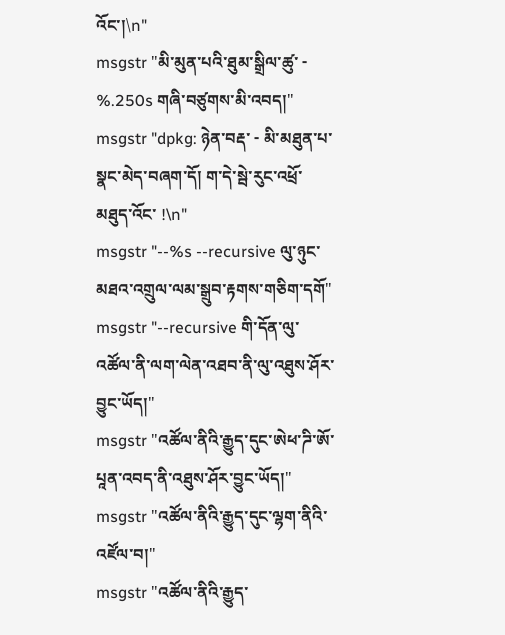འོང་།\n"
msgstr "མི་མུན་པའི་ཐུམ་སྒྲིལ་ཚུ་ - %.250s གཞི་བཙུགས་མི་འབད།"
msgstr "dpkg: ཉེན་བརྡ་ - མི་མཐུན་པ་སྣང་མེད་བཞག་དོ། ག་དེ་སྦེ་རུང་འཕྲོ་མཐུད་འོང་ !\n"
msgstr "--%s --recursive ལུ་ཉུང་མཐའ་འགྲུལ་ལམ་སྒྲུབ་རྟགས་གཅིག་དགོ"
msgstr "--recursive གི་དོན་ལུ་འཚོལ་ནི་ལག་ལེན་འཐབ་ནི་ལུ་འཐུས་ཤོར་བྱུང་ཡོད།"
msgstr "འཚོལ་ནིའི་རྒྱུད་དུང་ཨེཕ་ཌི་ཨོ་པཱན་འབད་ནི་འཐུས་ཤོར་བྱུང་ཡོད།"
msgstr "འཚོལ་ནིའི་རྒྱུད་དུང་ལྷག་ནིའི་འཛོལ་བ།"
msgstr "འཚོལ་ནིའི་རྒྱུད་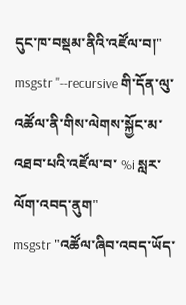དུང་ཁ་བསྡམ་ནིའི་འཛོལ་བ།"
msgstr "--recursive གི་དོན་ལུ་འཚོལ་ནི་གིས་ལེགས་སྐྱོང་མ་འཐབ་པའི་འཛོལ་བ་ %i སླར་ལོག་འབད་ནུག"
msgstr "འཚོལ་ཞིབ་འབད་ཡོད་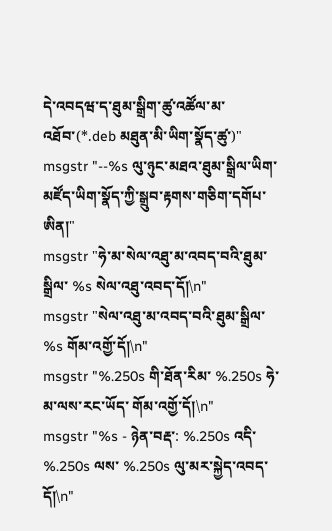དེ་འབདཝ་ད་ཐུམ་སྒྲིག་ཚུ་འཚོལ་མ་འཐོབ་(*.deb མཐུན་མི་ཡིག་སྣོད་ཚུ་)"
msgstr "--%s ལུ་ཉུང་མཐའ་ཐུམ་སྒྲིལ་ཡིག་མཛོད་ཡིག་སྣོད་ཀྱི་སྒྲུབ་རྟགས་གཅིག་དགོཔ་ཨིན།"
msgstr "ཧེ་མ་སེལ་འཐུ་མ་འབད་བའི་ཐུམ་སྒྲིལ་ %s སེལ་འཐུ་འབད་དོ།\n"
msgstr "སེལ་འཐུ་མ་འབད་བའི་ཐུམ་སྒྲིལ་ %s གོམ་འགྱོ་དོ།\n"
msgstr "%.250s གི་ཐོན་རིམ་ %.250s ཧེ་མ་ལས་རང་ཡོད་ གོམ་འགྱོ་དོ།\n"
msgstr "%s - ཉེན་བརྡ་: %.250s འདི་ %.250s ལས་ %.250s ལུ་མར་སྐྱེད་འབད་དོ།\n"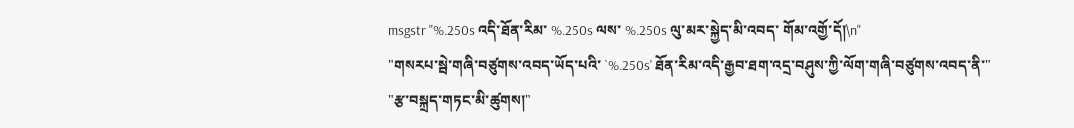msgstr "%.250s འདི་ཐོན་རིམ་ %.250s ལས་ %.250s ལུ་མར་སྐྱེད་མི་འབད་ གོམ་འགྱོ་དོ།\n"
"གསརཔ་སྦེ་གཞི་བཙུགས་འབད་ཡོད་པའི་ `%.250s' ཐོན་རིམ་འདི་རྒྱབ་ཐག་འདྲ་བཤུས་ཀྱི་ལོག་གཞི་བཙུགས་འབད་ནི་"
"རྩ་བསྐྲད་གཏང་མི་ཚུགས།"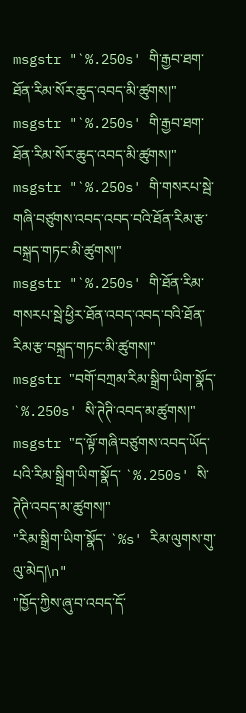msgstr "`%.250s' གི་རྒྱབ་ཐག་ཐོན་རིམ་སོར་ཆུད་འབད་མི་ཚུགས།"
msgstr "`%.250s' གི་རྒྱབ་ཐག་ཐོན་རིམ་སོར་ཆུད་འབད་མི་ཚུགས།"
msgstr "`%.250s' གི་གསརཔ་སྦེ་གཞི་བཙུགས་འབད་འབད་བའི་ཐོན་རིམ་རྩ་བསྐྲད་གཏང་མི་ཚུགས།"
msgstr "`%.250s' གི་ཐོན་རིམ་གསརཔ་སྦེ་ཕྱིར་ཐོན་འབད་འབད་བའི་ཐོན་རིམ་རྩ་བསྐྲད་གཏང་མི་ཚུགས།"
msgstr "བགོ་བཀྲམ་རིམ་སྒྲིག་ཡིག་སྣོད་ `%.250s' སི་ཊེཊི་འབད་མ་ཚུགས།"
msgstr "ད་ལྟོ་གཞི་བཙུགས་འབད་ཡོད་པའི་རིམ་སྒྲིག་ཡིག་སྣོད་ `%.250s' སི་ཊེཊི་འབད་མ་ཚུགས།"
"རིམ་སྒྲིག་ཡིག་སྣོད་ `%s' རིམ་ལུགས་གུ་ལུ་མེད།\n"
"ཁྱོད་ཀྱིས་ཞུ་བ་འབད་དོ་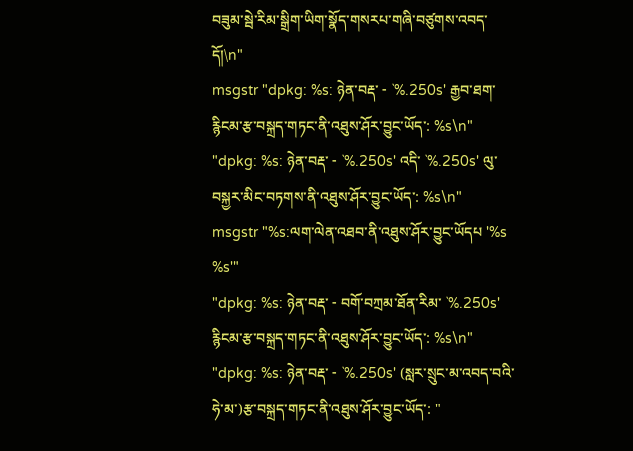བཟུམ་སྦེ་རིམ་སྒྲིག་ཡིག་སྣོད་གསརཔ་གཞི་བཙུགས་འབད་དོ།\n"
msgstr "dpkg: %s: ཉེན་བརྡ་ - `%.250s' རྒྱབ་ཐག་རྙིངམ་རྩ་བསྐྲད་གཏང་ནི་འཐུས་ཤོར་བྱུང་ཡོད་: %s\n"
"dpkg: %s: ཉེན་བརྡ་ - `%.250s' འདི་ `%.250s' ལུ་བསྐྱར་མིང་བཏགས་ནི་འཐུས་ཤོར་བྱུང་ཡོད་: %s\n"
msgstr "%s:ལག་ལེན་འཐབ་ནི་འཐུས་ཤོར་བྱུང་ཡོདཔ '%s %s'"
"dpkg: %s: ཉེན་བརྡ་ - བགོ་བཀྲམ་ཐོན་རིམ་ `%.250s' རྙིངམ་རྩ་བསྐྲད་གཏང་ནི་འཐུས་ཤོར་བྱུང་ཡོད་: %s\n"
"dpkg: %s: ཉེན་བརྡ་ - `%.250s' (སླར་སྲུང་མ་འབད་བའི་ཧེ་མ་)རྩ་བསྐྲད་གཏང་ནི་འཐུས་ཤོར་བྱུང་ཡོད་: "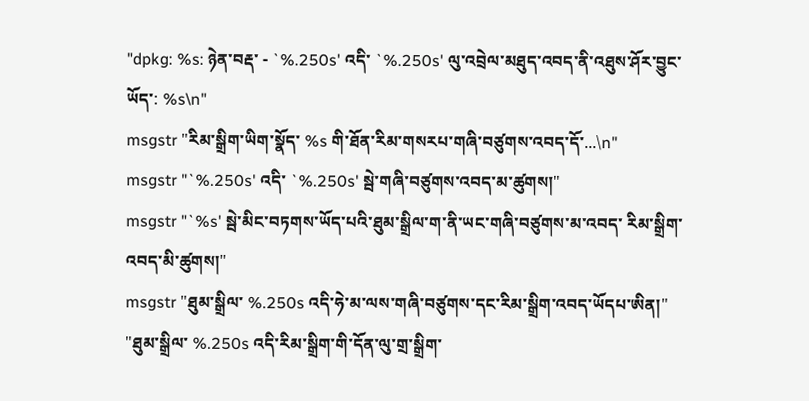"dpkg: %s: ཉེན་བརྡ་ - `%.250s' འདི་ `%.250s' ལུ་འབྲེལ་མཐུད་འབད་ནི་འཐུས་ཤོར་བྱུང་ཡོད་: %s\n"
msgstr "རིམ་སྒྲིག་ཡིག་སྣོད་ %s གི་ཐོན་རིམ་གསརཔ་གཞི་བཙུགས་འབད་དོ་...\n"
msgstr "`%.250s' འདི་ `%.250s' སྦེ་གཞི་བཙུགས་འབད་མ་ཚུགས།"
msgstr "`%s' སྦེ་མིང་བཏགས་ཡོད་པའི་ཐུམ་སྒྲིལ་ག་ནི་ཡང་གཞི་བཙུགས་མ་འབད་ རིམ་སྒྲིག་འབད་མི་ཚུགས།"
msgstr "ཐུམ་སྒྲིལ་ %.250s འདི་ཧེ་མ་ལས་གཞི་བཙུགས་དང་རིམ་སྒྲིག་འབད་ཡོདཔ་ཨིན།"
"ཐུམ་སྒྲིལ་ %.250s འདི་རིམ་སྒྲིག་གི་དོན་ལུ་གྲ་སྒྲིག་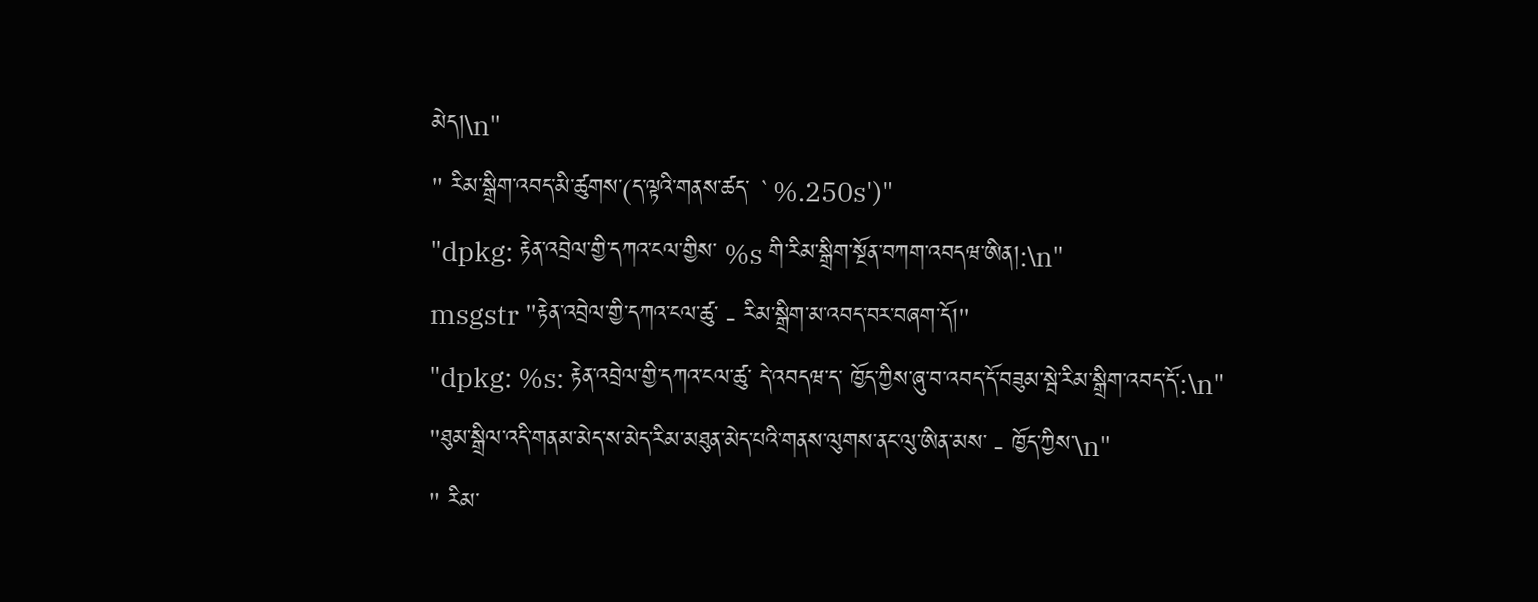མེད།\n"
" རིམ་སྒྲིག་འབད་མི་ཚུགས་(ད་ལྟའི་གནས་ཚད་ `%.250s')"
"dpkg: རྟེན་འབྲེལ་གྱི་དཀའ་ངལ་གྱིས་ %s གི་རིམ་སྒྲིག་སྔོན་བཀག་འབདཝ་ཨིན།:\n"
msgstr "རྟེན་འབྲེལ་གྱི་དཀའ་ངལ་ཚུ་ - རིམ་སྒྲིག་མ་འབད་བར་བཞག་དོ།"
"dpkg: %s: རྟེན་འབྲེལ་གྱི་དཀའ་ངལ་ཚུ་ དེ་འབདཝ་ད་ ཁྱོད་ཀྱིས་ཞུ་བ་འབད་དོ་བཟུམ་སྦེ་རིམ་སྒྲིག་འབད་དོ་:\n"
"ཐུམ་སྒྲིལ་འདི་གནམ་མེད་ས་མེད་རིམ་མཐུན་མེད་པའི་གནས་ལུགས་ནང་ལུ་ཨིན་མས་ - ཁྱོད་ཀྱིས་\n"
" རིམ་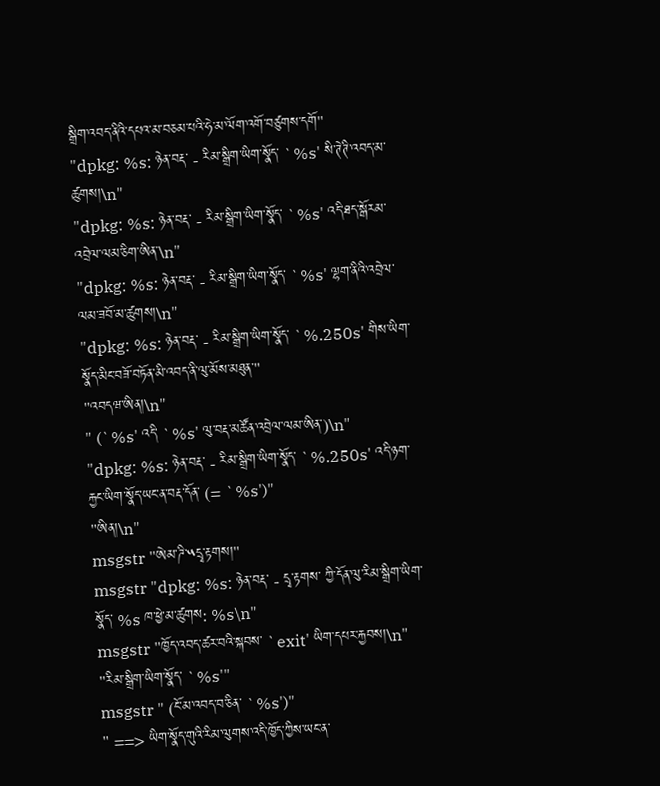སྒྲིག་འབད་ནིའི་དཔའ་མ་བཅམ་པའི་ཧེ་མ་ལོག་འགོ་བཙུགས་དགོ"
"dpkg: %s: ཉེན་བརྡ་ - རིམ་སྒྲིག་ཡིག་སྣོད་ `%s' སི་ཊེཊི་འབད་མ་ཚུགས།\n"
"dpkg: %s: ཉེན་བརྡ་ - རིམ་སྒྲིག་ཡིག་སྣོད་ `%s' འདི་ཐད་སྒོརམ་འབྲེལ་ལམ་ཅིག་ཨིན་\n"
"dpkg: %s: ཉེན་བརྡ་ - རིམ་སྒྲིག་ཡིག་སྣོད་ `%s' ལྷག་ནིའི་འབྲེལ་ལམ་ཟབོ་མ་ཚུགས།\n"
"dpkg: %s: ཉེན་བརྡ་ - རིམ་སྒྲིག་ཡིག་སྣོད་ `%.250s' གིས་ཡིག་སྣོད་མིང་བཟོ་བཏོན་མི་འབད་ནི་ལུ་མོས་མཐུན་"
"འབདཝ་ཨིན།\n"
" (`%s' འདི་ `%s' ལུ་བརྡ་མཚོན་འབྲེལ་ལམ་ཨིན་)\n"
"dpkg: %s: ཉེན་བརྡ་ - རིམ་སྒྲིག་ཡིག་སྣོད་ `%.250s' འདི་ཉག་རྐྱང་ཡིག་སྣོད་ཡང་ན་བརྡ་དོན་ (= `%s')"
"ཨིན།\n"
msgstr "ཨེམ་ཌི་༥དྲྭ་རྟགས།"
msgstr "dpkg: %s: ཉེན་བརྡ་ - དྲྭ་རྟགས་ ཀྱི་དོན་ལུ་རིམ་སྒྲིག་ཡིག་སྣོད་ %s ཁ་ཕྱེ་མ་ཚུགས: %s\n"
msgstr "ཁྱོད་འབད་ཚར་བའི་སྐབས་ `exit' ཡིག་དཔར་རྐྱབས།\n"
"རིམ་སྒྲིག་ཡིག་སྣོད་ `%s'"
msgstr " (ངོ་མ་འབད་བ་ཅིན་ `%s')"
" ==> ཡིག་སྣོད་གུའི་རིམ་ལུགས་འདི་ཁྱོད་ཀྱིས་ཡང་ན་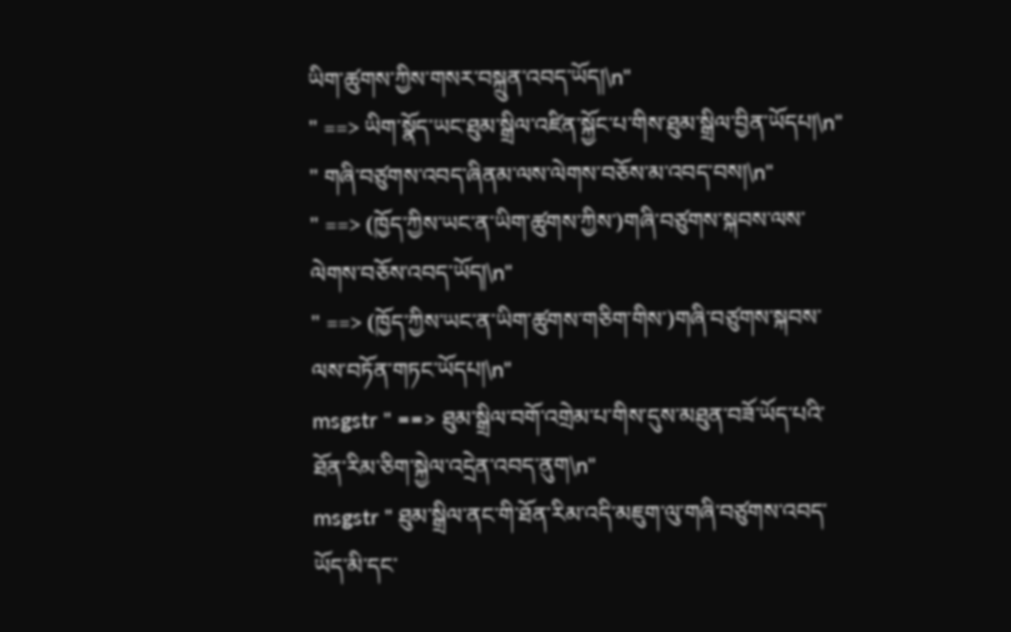ཡིག་ཚུགས་ཀྱིས་གསར་བསྐྲུན་འབད་ཡོད།\n"
" ==> ཡིག་སྣོད་ཡང་ཐུམ་སྒྲིལ་འཛིན་སྐྱོང་པ་གིས་ཐུམ་སྒྲིལ་བྱིན་ཡོདཔ།\n"
" གཞི་བཙུགས་འབད་ཞིནམ་ལས་ལེགས་བཅོས་མ་འབད་བས།\n"
" ==> (ཁྱོད་ཀྱིས་ཡང་ན་ཡིག་ཚུགས་ཀྱིས་)གཞི་བཙུགས་སྐབས་ལས་ལེགས་བཅོས་འབད་ཡོད།\n"
" ==> (ཁྱོད་ཀྱིས་ཡང་ན་ཡིག་ཚུགས་གཅིག་གིས་)གཞི་བཙུགས་སྐབས་ལས་བཏོན་གཏང་ཡོདཔ།\n"
msgstr " ==> ཐུམ་སྒྲིལ་བགོ་འགྲེམ་པ་གིས་དུས་མཐུན་བཟོ་ཡོད་པའི་ཐོན་རིམ་ཅིག་སྐྱེལ་འདྲེན་འབད་ནུག\n"
msgstr " ཐུམ་སྒྲིལ་ནང་གི་ཐོན་རིམ་འདི་མཇུག་ལུ་གཞི་བཙུགས་འབད་ཡོད་མི་དང་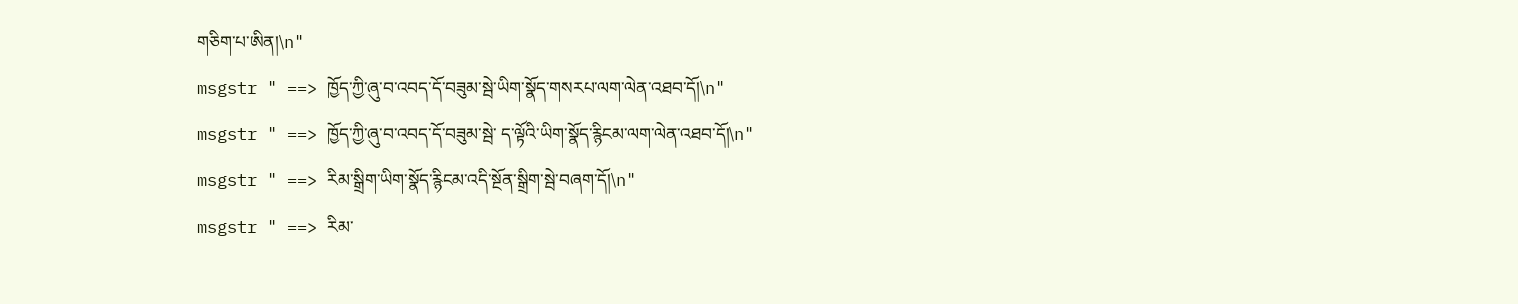གཅིག་པ་ཨིན།\n"
msgstr " ==> ཁྱོད་ཀྱི་ཞུ་བ་འབད་དོ་བཟུམ་སྦེ་ཡིག་སྣོད་གསརཔ་ལག་ལེན་འཐབ་དོ།\n"
msgstr " ==> ཁྱོད་ཀྱི་ཞུ་བ་འབད་དོ་བཟུམ་སྦེ་ ད་ལྟོའི་ཡིག་སྣོད་རྙིངམ་ལག་ལེན་འཐབ་དོ།\n"
msgstr " ==> རིམ་སྒྲིག་ཡིག་སྣོད་རྙིངམ་འདི་སྔོན་སྒྲིག་སྦེ་བཞག་དོ།\n"
msgstr " ==> རིམ་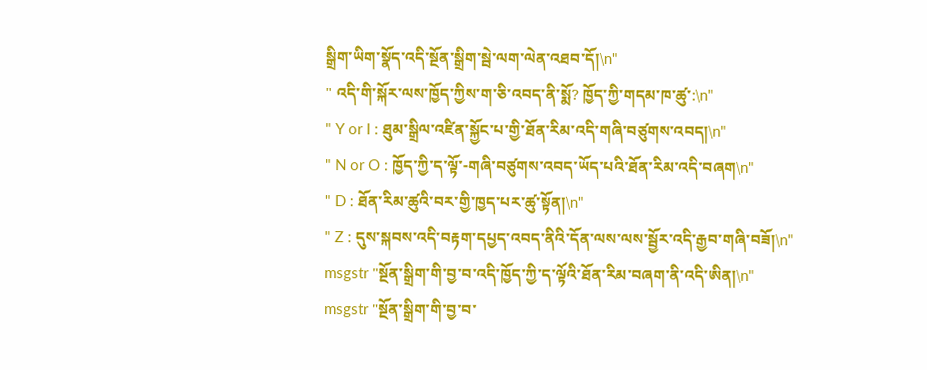སྒྲིག་ཡིག་སྣོད་འདི་སྔོན་སྒྲིག་སྦེ་ལག་ལེན་འཐབ་དོ།\n"
" འདི་གི་སྐོར་ལས་ཁྱོད་ཀྱིས་ག་ཅི་འབད་ནི་སྨོ? ཁྱོད་ཀྱི་གདམ་ཁ་ཚུ་:\n"
" Y or I : ཐུམ་སྒྲིལ་འཛིན་སྐྱོང་པ་གྱི་ཐོན་རིམ་འདི་གཞི་བཙུགས་འབད།\n"
" N or O : ཁྱོད་ཀྱི་ད་ལྟོ་-གཞི་བཙུགས་འབད་ཡོད་པའི་ཐོན་རིམ་འདི་བཞག\n"
" D : ཐོན་རིམ་ཚུའི་བར་གྱི་ཁྱད་པར་ཚུ་སྟོན།\n"
" Z : དུས་སྐབས་འདི་བརྟག་དཔྱད་འབད་ནིའི་དོན་ལས་ལས་སྦྱོར་འདི་རྒྱབ་གཞི་བཟོ།\n"
msgstr "སྔོན་སྒྲིག་གི་བྱ་བ་འདི་ཁྱོད་ཀྱི་ད་ལྟོའི་ཐོན་རིམ་བཞག་ནི་འདི་ཨིན།\n"
msgstr "སྔོན་སྒྲིག་གི་བྱ་བ་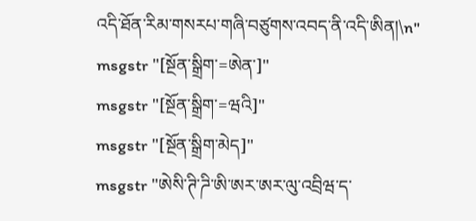འདི་ཐོན་རིམ་གསརཔ་གཞི་བཙུགས་འབད་ནི་འདི་ཨིན།\n"
msgstr "[སྔོན་སྒྲིག་=ཨེན་]"
msgstr "[སྔོན་སྒྲིག་=ཝའི]"
msgstr "[སྔོན་སྒྲིག་མེད]"
msgstr "ཨེསི་ཊི་ཌི་ཨི་ཨར་ཨར་ལུ་འབྲིཝ་ད་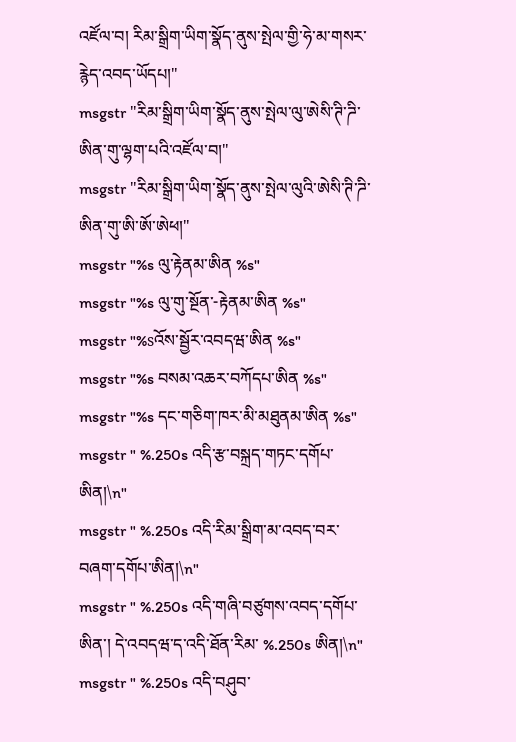འཛོལ་བ། རིམ་སྒྲིག་ཡིག་སྣོད་ནུས་སྤེལ་གྱི་ཧེ་མ་གསར་རྙེད་འབད་ཡོདཔ།"
msgstr "རིམ་སྒྲིག་ཡིག་སྣོད་ནུས་སྤེལ་ལུ་ཨེསི་ཊི་ཌི་ཨིན་གུ་ལྷག་པའི་འཛོལ་བ།"
msgstr "རིམ་སྒྲིག་ཡིག་སྣོད་ནུས་སྤེལ་ལུའི་ཨེསི་ཊི་ཌི་ཨིན་གུ་ཨི་ཨོ་ཨེཕ།"
msgstr "%s ལུ་རྟེནམ་ཨིན %s"
msgstr "%s ལུ་གུ་སྔོན་-རྟེནམ་ཨིན %s"
msgstr "%sའོས་སྦྱོར་འབདཝ་ཨིན %s"
msgstr "%s བསམ་འཆར་བཀོདཔ་ཨིན %s"
msgstr "%s དང་གཅིག་ཁར་མི་མཐུནམ་ཨིན %s"
msgstr " %.250s འདི་རྩ་བསྐྲད་གཏང་དགོཔ་ཨིན།\n"
msgstr " %.250s འདི་རིམ་སྒྲིག་མ་འབད་བར་བཞག་དགོཔ་ཨིན།\n"
msgstr " %.250s འདི་གཞི་བཙུགས་འབད་དགོཔ་ཨིན་། དེ་འབདཝ་ད་འདི་ཐོན་རིམ་ %.250s ཨིན།\n"
msgstr " %.250s འདི་བཤུབ་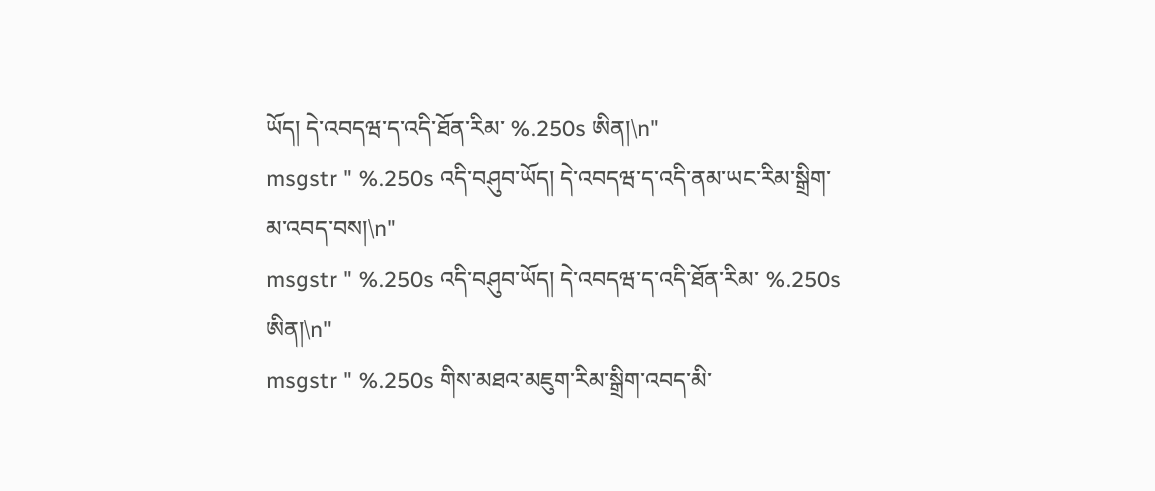ཡོད། དེ་འབདཝ་ད་འདི་ཐོན་རིམ་ %.250s ཨིན།\n"
msgstr " %.250s འདི་བཤུབ་ཡོད། དེ་འབདཝ་ད་འདི་ནམ་ཡང་རིམ་སྒྲིག་མ་འབད་བས།\n"
msgstr " %.250s འདི་བཤུབ་ཡོད། དེ་འབདཝ་ད་འདི་ཐོན་རིམ་ %.250s ཨིན།\n"
msgstr " %.250s གིས་མཐའ་མཇུག་རིམ་སྒྲིག་འབད་མི་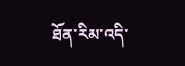ཐོན་རིམ་འདི་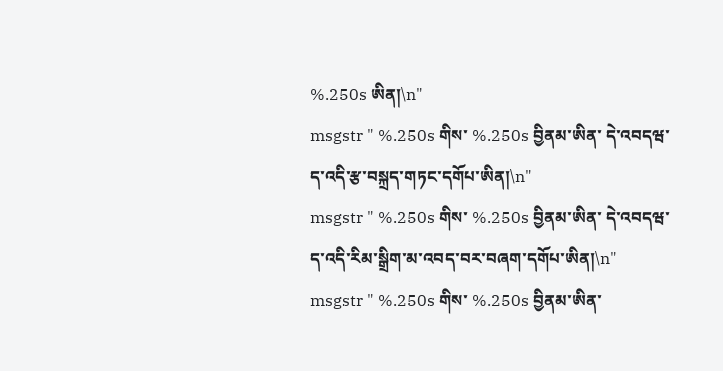%.250s ཨིན།\n"
msgstr " %.250s གིས་ %.250s བྱིནམ་ཨིན་ དེ་འབདཝ་ད་འདི་རྩ་བསྐྲད་གཏང་དགོཔ་ཨིན།\n"
msgstr " %.250s གིས་ %.250s བྱིནམ་ཨིན་ དེ་འབདཝ་ད་འདི་རིམ་སྒྲིག་མ་འབད་བར་བཞག་དགོཔ་ཨིན།\n"
msgstr " %.250s གིས་ %.250s བྱིནམ་ཨིན་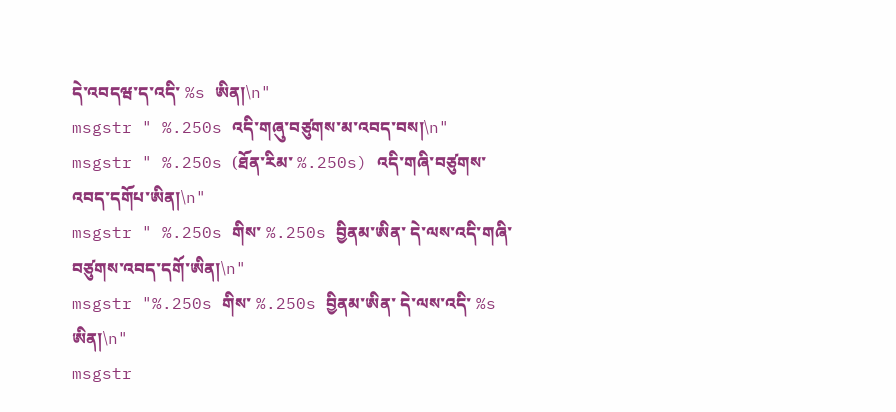དེ་འབདཝ་ད་འདི་ %s ཨིན།\n"
msgstr " %.250s འདི་གཞུ་བཙུགས་མ་འབད་བས།\n"
msgstr " %.250s (ཐོན་རིམ་ %.250s) འདི་གཞི་བཙུགས་འབད་དགོཔ་ཨིན།\n"
msgstr " %.250s གིས་ %.250s བྱིནམ་ཨིན་ དེ་ལས་འདི་གཞི་བཙུགས་འབད་དགོ་ཨིན།\n"
msgstr "%.250s གིས་ %.250s བྱིནམ་ཨིན་ དེ་ལས་འདི་ %s ཨིན།\n"
msgstr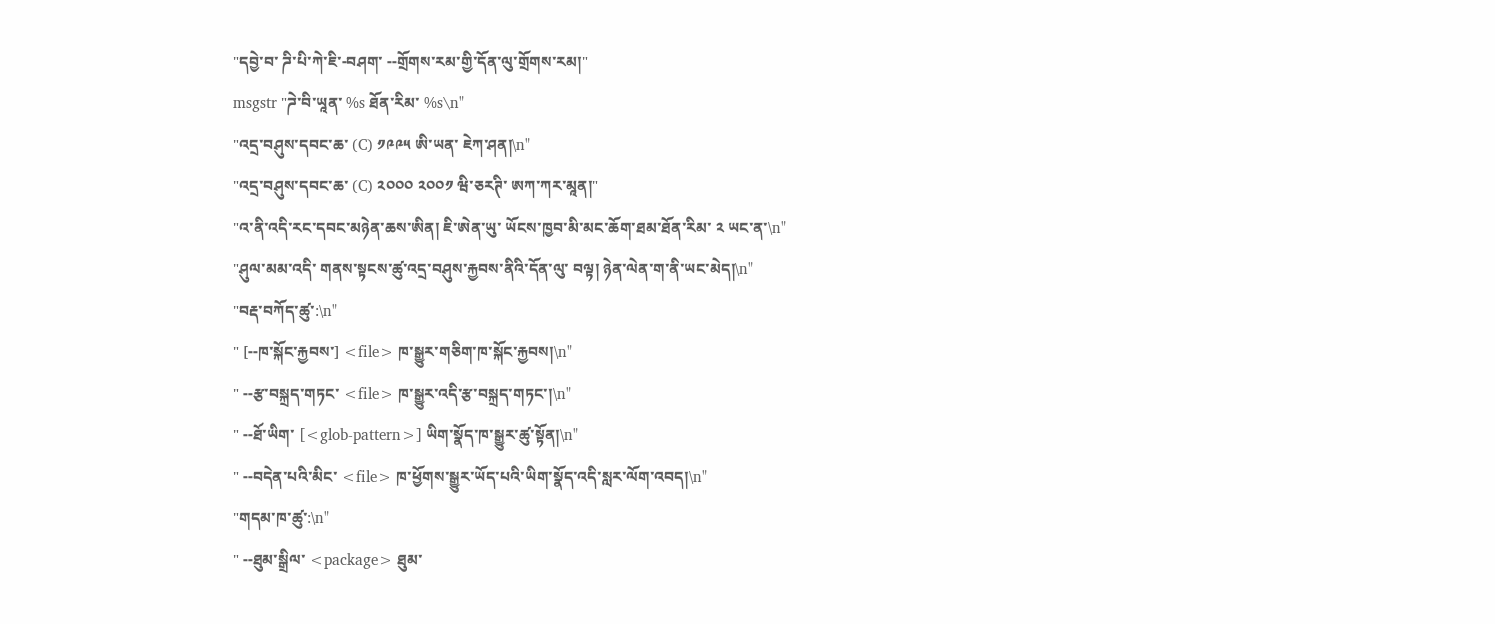"དབྱེ་བ་ ཌི་པི་ཀེ་ཇི་-བཤག་ --གྲོགས་རམ་གྱི་དོན་ལུ་གྲོགས་རམ།"
msgstr "ཌེ་བི་ཡཱན་ %s ཐོན་རིམ་ %s\n"
"འདྲ་བཤུས་དབང་ཆ་ (C) ༡༩༩༥ ཨི་ཡན་ ཇེཀ་ཤན།\n"
"འདྲ་བཤུས་དབང་ཆ་ (C) ༢༠༠༠ ༢༠༠༡ ཝི་ཅརཊི་ ཨཀ་ཀར་མཱན།"
"འ་ནི་འདི་རང་དབང་མཉེན་ཆས་ཨིན། ཇི་ཨེན་ཡུ་ ཡོངས་ཁྱབ་མི་མང་ཆོག་ཐམ་ཐོན་རིམ་ ༢ ཡང་ན་\n"
"ཤུལ་མམ་འདི་ གནས་སྟངས་ཚུ་འདྲ་བཤུས་རྐྱབས་ནིའི་དོན་ལུ་ བལྟ། ཉེན་ལེན་ག་ནི་ཡང་མེད།\n"
"བརྡ་བཀོད་ཚུ་:\n"
" [--ཁ་སྐོང་རྐྱབས་] <file> ཁ་སྒྱུར་གཅིག་ཁ་སྐོང་རྐྱབས།\n"
" --རྩ་བསྐྲད་གཏང་ <file> ཁ་སྒྱུར་འདི་རྩ་བསྐྲད་གཏང་།\n"
" --ཐོ་ཡིག་ [<glob-pattern>] ཡིག་སྣོད་ཁ་སྒྱུར་ཚུ་སྟོན།\n"
" --བདེན་པའི་མིང་ <file> ཁ་ཕྱོགས་སྒྱུར་ཡོད་པའི་ཡིག་སྣོད་འདི་སླར་ལོག་འབད།\n"
"གདམ་ཁ་ཚུ་:\n"
" --ཐུམ་སྒྲིལ་ <package> ཐུམ་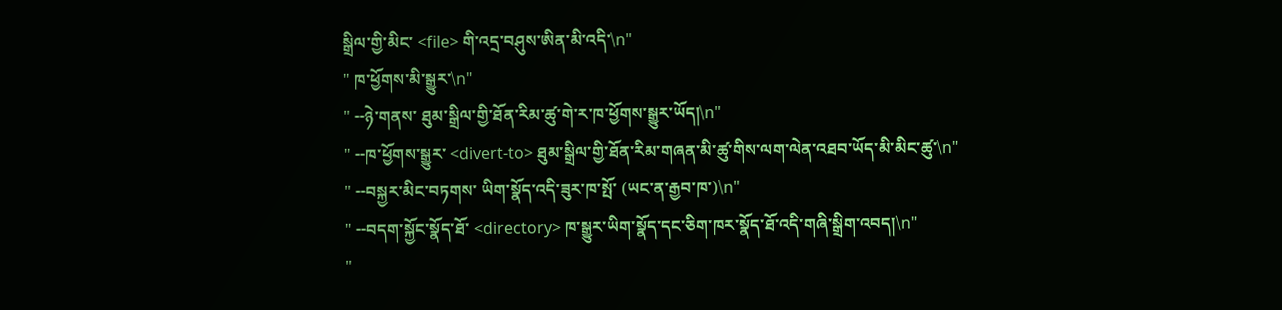སྒྲིལ་གྱི་མིང་ <file> གི་འདྲ་བཤུས་ཨིན་མི་འདི་\n"
" ཁ་ཕྱོགས་མི་སྒྱུར་\n"
" --ཉེ་གནས་ ཐུམ་སྒྲིལ་གྱི་ཐོན་རིམ་ཚུ་གེ་ར་ཁ་ཕྱོགས་སྒྱུར་ཡོད།\n"
" --ཁ་ཕྱོགས་སྒྱུར་ <divert-to> ཐུམ་སྒྲིལ་གྱི་ཐོན་རིམ་གཞན་མི་ཚུ་གིས་ལག་ལེན་འཐབ་ཡོད་མི་མིང་ཚུ་\n"
" --བསྐྱར་མིང་བཏགས་ ཡིག་སྣོད་འདི་ཟུར་ཁ་སྤོ་ (ཡང་ན་རྒྱབ་ཁ་)\n"
" --བདག་སྐྱོང་སྣོད་ཐོ་ <directory> ཁ་སྒྱུར་ཡིག་སྣོད་དང་ཅིག་ཁར་སྣོད་ཐོ་འདི་གཞི་སྒྲིག་འབད།\n"
"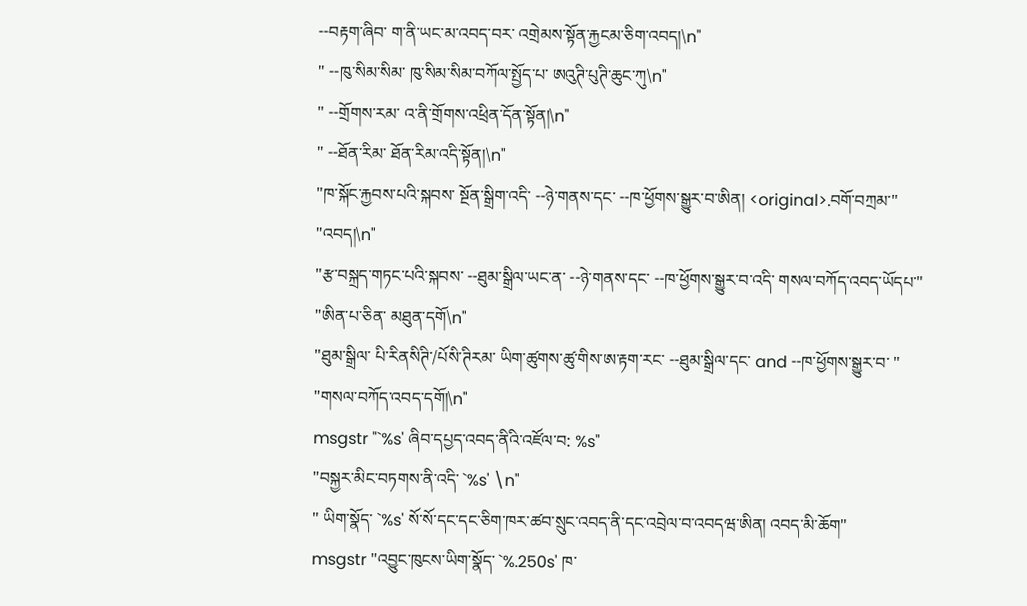--བརྟག་ཞིབ་ ག་ནི་ཡང་མ་འབད་བར་ འགྲེམས་སྟོན་རྐྱངམ་ཅིག་འབད།\n"
" --ཁུ་སིམ་སིམ་ ཁུ་སིམ་སིམ་བཀོལ་སྤྱོད་པ་ ཨའུཊི་པུཊི་ཆུང་ཀུ\n"
" --གྲོགས་རམ་ འ་ནི་གྲོགས་འཕྲིན་དོན་སྟོན།\n"
" --ཐོན་རིམ་ ཐོན་རིམ་འདི་སྟོན།\n"
"ཁ་སྐོང་རྐྱབས་པའི་སྐབས་ སྔོན་སྒྲིག་འདི་ --ཉེ་གནས་དང་ --ཁ་ཕྱོགས་སྒྱུར་བ་ཨིན། <original>.བགོ་བཀྲམ་"
"འབད།\n"
"རྩ་བསྐྲད་གཏང་པའི་སྐབས་ --ཐུམ་སྒྲིལ་ཡང་ན་ --ཉེ་གནས་དང་ --ཁ་ཕྱོགས་སྒྱུར་བ་འདི་ གསལ་བཀོད་འབད་ཡོདཔ་"
"ཨིན་པ་ཅིན་ མཐུན་དགོ\n"
"ཐུམ་སྒྲིལ་ པི་རིནསིཊི་/པོསི་ཊིརམ་ ཡིག་ཚུགས་ཚུ་གིས་ཨ་རྟག་རང་ --ཐུམ་སྒྲིལ་དང་ and --ཁ་ཕྱོགས་སྒྱུར་བ་ "
"གསལ་བཀོད་འབད་དགོ།\n"
msgstr "`%s' ཞིབ་དཔྱད་འབད་ནིའི་འཛོལ་བ: %s"
"བསྐྱར་མིང་བཏགས་ནི་འདི་ `%s' \n"
" ཡིག་སྣོད་ `%s' སོ་སོ་དང་དང་ཅིག་ཁར་ཚབ་སྲུང་འབད་ནི་དང་འབྲེལ་བ་འབདཝ་ཨིན། འབད་མི་ཆོག"
msgstr "འབྱུང་ཁུངས་ཡིག་སྣོད་ `%.250s' ཁ་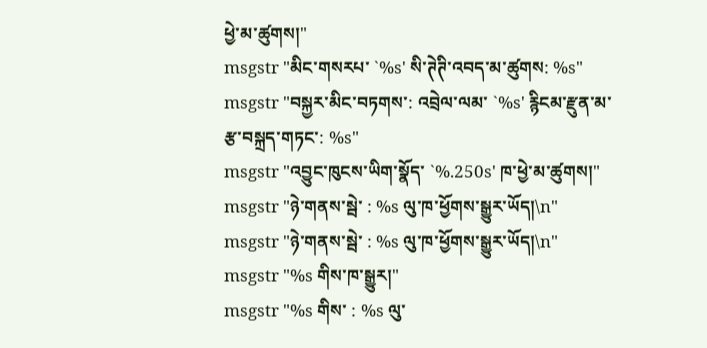ཕྱེ་མ་ཚུགས།"
msgstr "མིང་གསརཔ་ `%s' སི་ཊེཊི་འབད་མ་ཚུགས: %s"
msgstr "བསྐྱར་མིང་བཏགས་: འབྲེལ་ལམ་ `%s' རྙིངམ་རྫུན་མ་རྩ་བསྐྲད་གཏང་: %s"
msgstr "འབྱུང་ཁུངས་ཡིག་སྣོད་ `%.250s' ཁ་ཕྱེ་མ་ཚུགས།"
msgstr "ཉེ་གནས་སྦེ་ : %s ལུ་ཁ་ཕྱོགས་སྒྱུར་ཡོད།\n"
msgstr "ཉེ་གནས་སྦེ་ : %s ལུ་ཁ་ཕྱོགས་སྒྱུར་ཡོད།\n"
msgstr "%s གིས་ཁ་སྒྱུར།"
msgstr "%s གིས་ : %s ལུ་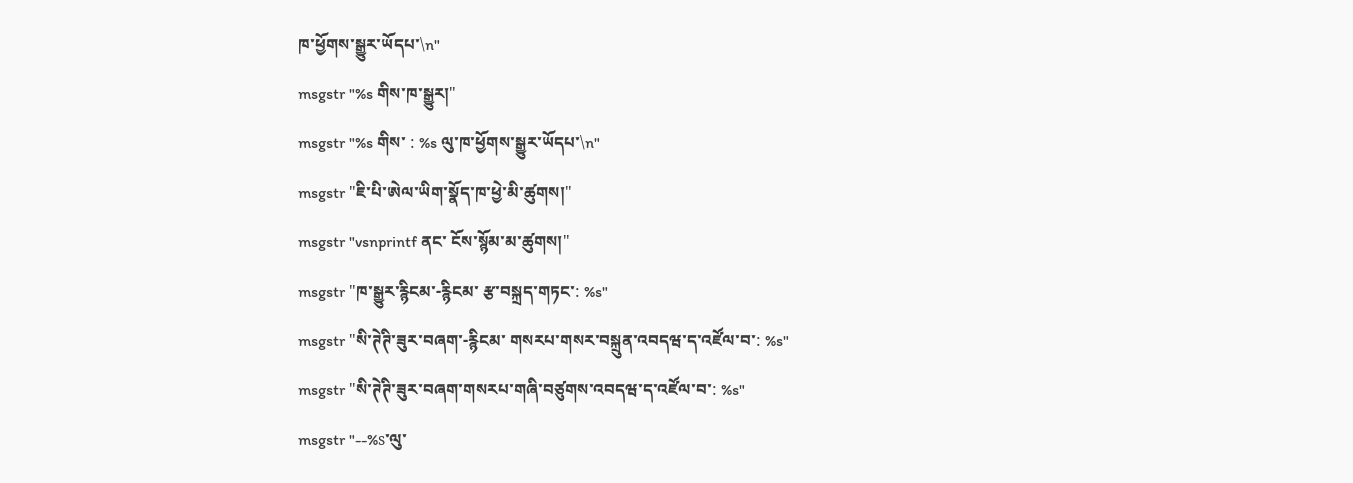ཁ་ཕྱོགས་སྒྱུར་ཡོདཔ་\n"
msgstr "%s གིས་ཁ་སྒྱུར།"
msgstr "%s གིས་ : %s ལུ་ཁ་ཕྱོགས་སྒྱུར་ཡོདཔ་\n"
msgstr "ཇི་པི་ཨེལ་ཡིག་སྣོད་ཁ་ཕྱེ་མི་ཚུགས།"
msgstr "vsnprintf ནང་ ངོས་སྙོམ་མ་ཚུགས།"
msgstr "ཁ་སྒྱུར་རྙིངམ་-རྙིངམ་ རྩ་བསྐྲད་གཏང་: %s"
msgstr "སི་ཊེཊི་ཟུར་བཞག་-རྙིངམ་ གསརཔ་གསར་བསྐྲུན་འབདཝ་ད་འཛོལ་བ་: %s"
msgstr "སི་ཊེཊི་ཟུར་བཞག་གསརཔ་གཞི་བཙུགས་འབདཝ་ད་འཛོལ་བ་: %s"
msgstr "--%s་ལུ་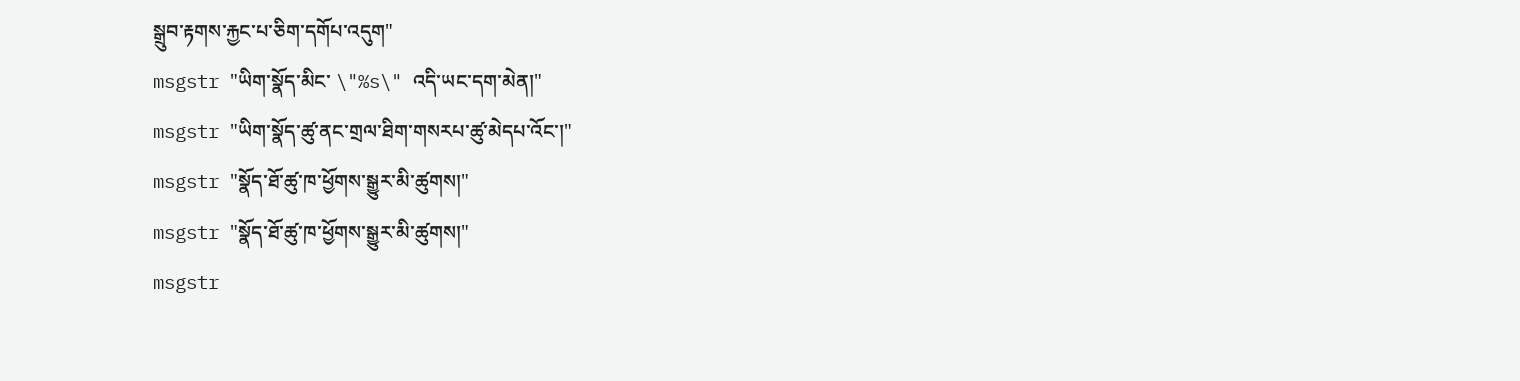སྒྲུབ་རྟགས་རྐྱང་པ་ཅིག་དགོཔ་འདུག"
msgstr "ཡིག་སྣོད་མིང་ \"%s\" འདི་ཡང་དག་མེན།"
msgstr "ཡིག་སྣོད་ཚུ་ནང་གྲལ་ཐིག་གསརཔ་ཚུ་མེདཔ་འོང་།"
msgstr "སྣོད་ཐོ་ཚུ་ཁ་ཕྱོགས་སྒྱུར་མི་ཚུགས།"
msgstr "སྣོད་ཐོ་ཚུ་ཁ་ཕྱོགས་སྒྱུར་མི་ཚུགས།"
msgstr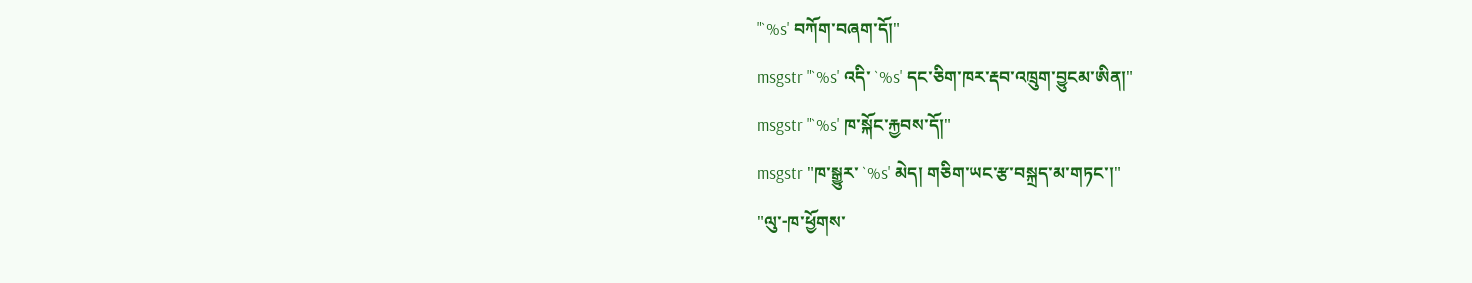"`%s' བཀོག་བཞག་དོ།"
msgstr "`%s' འདི་ `%s' དང་ཅིག་ཁར་རྡབ་འཁྲུག་བྱུངམ་ཨིན།"
msgstr "`%s' ཁ་སྐོང་རྐྱབས་དོ།"
msgstr "ཁ་སྒྱུར་ `%s' མེད། གཅིག་ཡང་རྩ་བསྐྲད་མ་གཏང་།"
"ལུ་-ཁ་ཕྱོགས་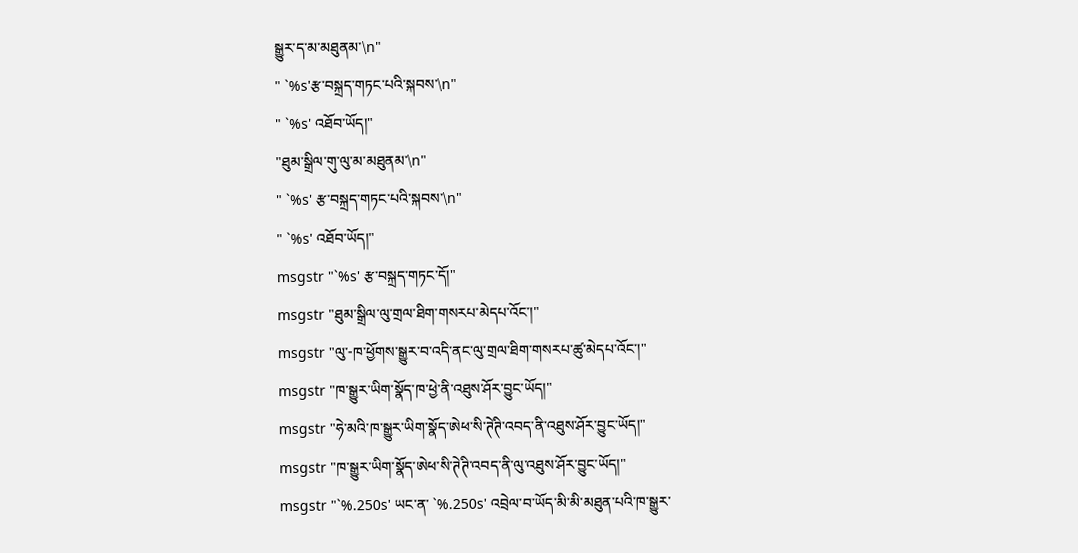སྒྱུར་ད་མ་མཐུནམ་\n"
" `%s'རྩ་བསྐྲད་གཏང་པའི་སྐབས་\n"
" `%s' འཐོབ་ཡོད།"
"ཐུམ་སྒྲིལ་གུ་ལུ་མ་མཐུནམ་\n"
" `%s' རྩ་བསྐྲད་གཏང་པའི་སྐབས་\n"
" `%s' འཐོབ་ཡོད།"
msgstr "`%s' རྩ་བསྐྲད་གཏང་དོ།"
msgstr "ཐུམ་སྒྲིལ་ལུ་གྲལ་ཐིག་གསརཔ་མེདཔ་འོང་།"
msgstr "ལུ་-ཁ་ཕྱོགས་སྒྱུར་བ་འདི་ནང་ལུ་གྲལ་ཐིག་གསརཔ་ཚུ་མེདཔ་འོང་།"
msgstr "ཁ་སྒྱུར་ཡིག་སྣོད་ཁ་ཕྱེ་ནི་འཐུས་ཤོར་བྱུང་ཡོད།"
msgstr "ཧེ་མའི་ཁ་སྒྱུར་ཡིག་སྣོད་ཨེཕ་སི་ཊེཊི་འབད་ནི་འཐུས་ཤོར་བྱུང་ཡོད།"
msgstr "ཁ་སྒྱུར་ཡིག་སྣོད་ཨེཕ་སི་ཊེཊི་འབད་ནི་ལུ་འཐུས་ཤོར་བྱུང་ཡོད།"
msgstr "`%.250s' ཡང་ན་ `%.250s' འབྲེལ་བ་ཡོད་མི་མི་མཐུན་པའི་ཁ་སྒྱུར་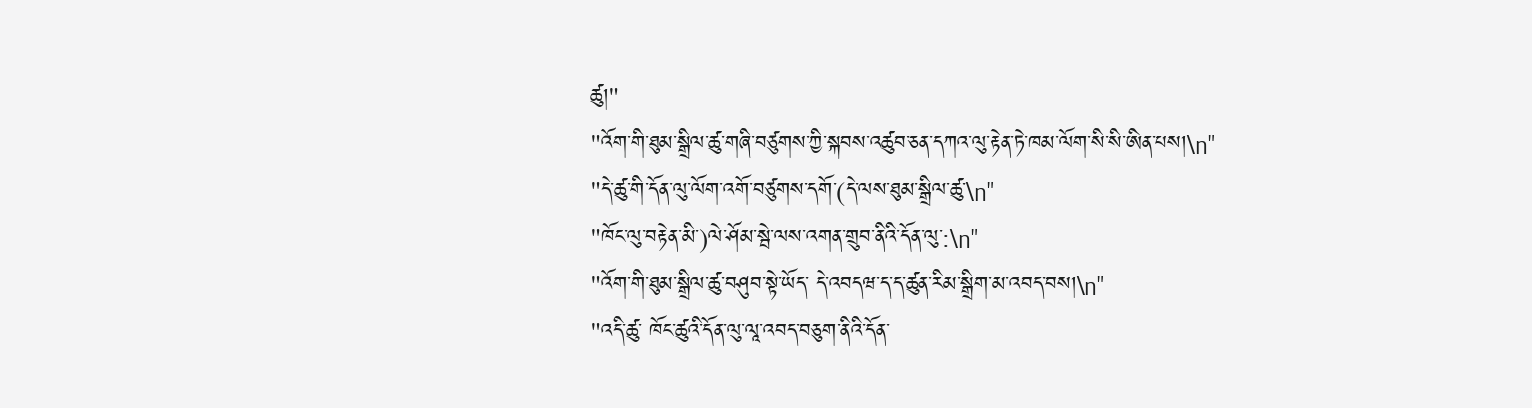ཚུ།"
"འོག་གི་ཐུམ་སྒྲིལ་ཚུ་གཞི་བཙུགས་ཀྱི་སྐབས་འཚུབ་ཅན་དཀའ་ལུ་རྟེན་ཏེ་ཁམ་ལོག་སི་སི་ཨིན་པས།\n"
"དེ་ཚུ་གི་དོན་ལུ་ལོག་འགོ་བཙུགས་དགོ་(དེ་ལས་ཐུམ་སྒྲིལ་ཚུ་\n"
"ཁོང་ལུ་བརྟེན་མི་)ལེ་ཤོམ་སྦེ་ལས་འགན་གྲུབ་ནིའི་དོན་ལུ་:\n"
"འོག་གི་ཐུམ་སྒྲིལ་ཚུ་བཤུབ་སྟེ་ཡོད་ དེ་འབདཝ་ད་ད་ཚུན་རིམ་སྒྲིག་མ་འབད་བས།\n"
"འདི་ཚུ་ ཁོང་ཚུའི་དོན་ལུ་ལཱ་འབད་བཅུག་ནིའི་དོན་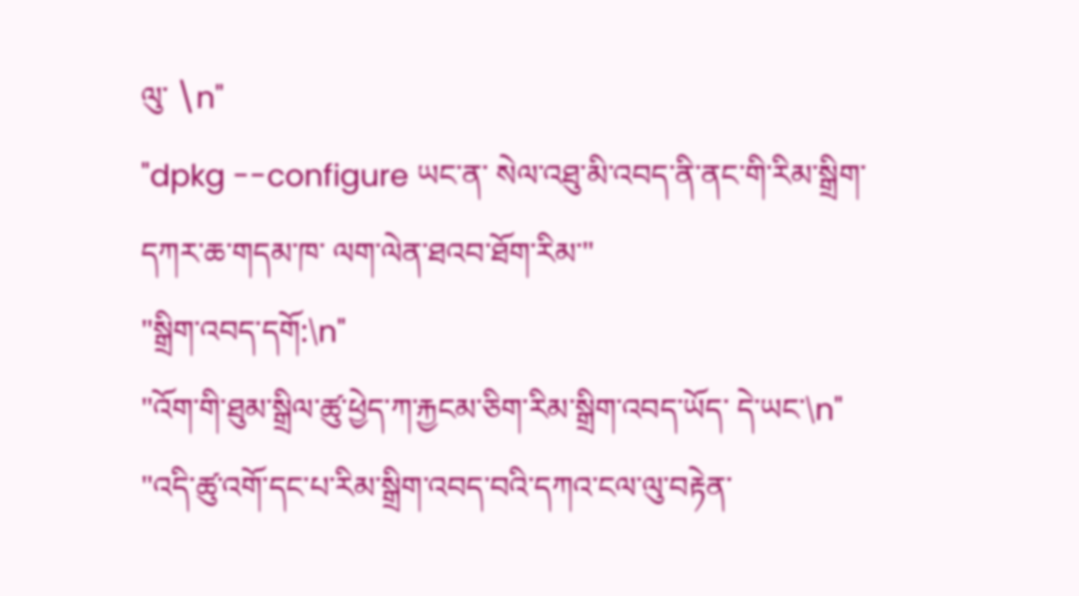ལུ་ \n"
"dpkg --configure ཡང་ན་ སེལ་འཐུ་མི་འབད་ནི་ནང་གི་རིམ་སྒྲིག་དཀར་ཆ་གདམ་ཁ་ ལག་ལེན་ཐའབ་ཐོག་རིམ་"
"སྒྲིག་འབད་དགོ:\n"
"འོག་གི་ཐུམ་སྒྲིལ་ཚུ་ཕྱེད་ཀ་རྐྱངམ་ཅིག་རིམ་སྒྲིག་འབད་ཡོད་ དེ་ཡང་\n"
"འདི་ཚུ་འགོ་དང་པ་རིམ་སྒྲིག་འབད་བའི་དཀའ་ངལ་ལུ་བརྟེན་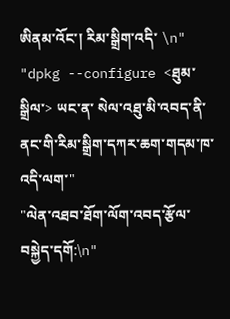ཨིནམ་འོང་། རིམ་སྒྲིག་འདི་ \n"
"dpkg --configure <ཐུམ་སྒྲིལ་> ཡང་ན་ སེལ་འཐུ་མི་འབད་ནི་ནང་གི་རིམ་སྒྲིག་དཀར་ཆག་གདམ་ཁ་འདི་ལག་"
"ལེན་འཐབ་ཐོག་ལོག་འབད་རྩོལ་བསྐྱེད་དགོ:\n"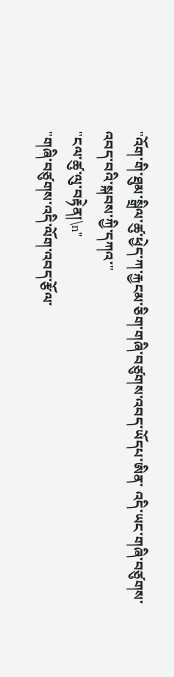"འོག་གི་ཐུམ་སྒྲིལ་ཚུ་ཕྱེད་ཀ་རྐྱངམ་ཅིག་གཞི་བཙུགས་འབད་ཡོདཔ་ཨིན་ འདི་ཡང་གཞི་བཙུགས་འབད་བའི་སྐབས་ཀྱི་དཀའ་"
"ངལ་ཚུ་ལུ་བརྟེན།\n"
"གཞི་བཙུགས་འདི་ལོག་འབད་རྩོལ་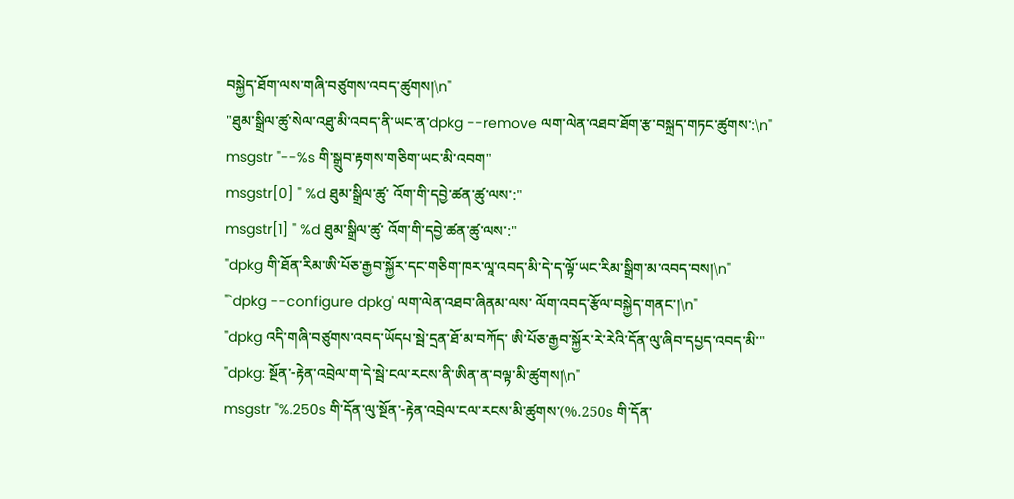བསྐྱེད་ཐོག་ལས་གཞི་བཙུགས་འབད་ཚུགས།\n"
"ཐུམ་སྒྲིལ་ཚུ་སེལ་འཐུ་མི་འབད་ནི་ཡང་ན་dpkg --remove ལག་ལེན་འཐབ་ཐོག་རྩ་བསྐྲད་གཏང་ཚུགས་:\n"
msgstr "--%s གི་སྒྲུབ་རྟགས་གཅིག་ཡང་མི་འབག"
msgstr[0] " %d ཐུམ་སྒྲིལ་ཚུ་ འོག་གི་དབྱེ་ཚན་ཚུ་ལས་:"
msgstr[1] " %d ཐུམ་སྒྲིལ་ཚུ་ འོག་གི་དབྱེ་ཚན་ཚུ་ལས་:"
"dpkg གི་ཐོན་རིམ་ཨི་པོཅ་རྒྱབ་སྐྱོར་དང་གཅིག་ཁར་ལཱ་འབད་མི་དེ་ད་ལྟོ་ཡང་རིམ་སྒྲིག་མ་འབད་བས།\n"
"`dpkg --configure dpkg' ལག་ལེན་འཐབ་ཞིནམ་ལས་ ལོག་འབད་རྩོལ་བསྐྱེད་གནང་།\n"
"dpkg འདི་གཞི་བཙུགས་འབད་ཡོདཔ་སྦེ་དྲན་ཐོ་མ་བཀོད་ ཨི་པོཅ་རྒྱབ་སྐྱོར་རེ་རེའི་དོན་ལུ་ཞིབ་དཔྱད་འབད་མི་"
"dpkg: སྔོན་-རྟེན་འབྲེལ་ག་དེ་སྦེ་ངལ་རངས་ནི་ཨིན་ན་བལྟ་མི་ཚུགས།\n"
msgstr "%.250s གི་དོན་ལུ་སྔོན་-རྟེན་འབྲེལ་ངལ་རངས་མི་ཚུགས་(%.250s གི་དོན་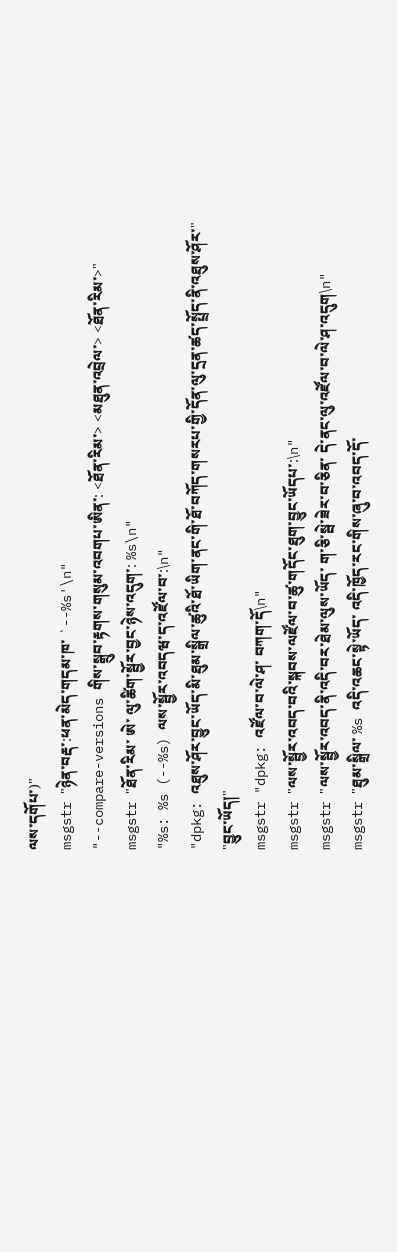ལས་དགོཔ་)"
msgstr "ཉེན་བརྡ་:ཕན་མེད་གདམ་ཁ་ `--%s'\n"
"--compare-versions གིས་སྒྲུབ་རྟགས་གསུམ་འབགཔ་ཨིན་: <ཐོན་རིམ་> <མཐུན་འབྲེལ་> <ཐོན་རིམ་>"
msgstr "ཐོན་རིམ་ ཨེ་ ལུ་ཚིག་སྦྱོར་བྱང་ཉེས་འདུག་: %s\n"
"%s: %s (--%s) ལས་སྦྱོར་འབདཝ་ད་འཛོལ་བ་:\n"
"dpkg: འཐུས་ཤོར་བྱུང་ཡོད་མི་ཐུམ་སྒྲིལ་ཚུའི་ཐོ་ཡིག་ནང་གི་ཐོ་བཀོད་གསརཔ་གྱི་དོན་ལུ་དྲན་ཚད་སྤྲོད་ནི་འཐུས་ཤོར་"
"བྱུང་ཡོད།"
msgstr "dpkg: འཛོལ་བ་ལེ་ཤ་ བཀག་དོ\n"
msgstr "ལས་སྦྱོར་འབད་བའི་སྐབས་ལཛོལ་བ་ཚུ་གདོང་ཐུག་བྱུང་ཡོདཔ་:\n"
msgstr "ལས་སྦྱོར་འབད་ནི་འདི་བར་ཐེམ་ལུས་ཡོད་ ག་ཅི་སྦེ་ཟེར་བ་ཅིན་ དེ་ནང་ལུ་འཛོལ་བ་ལེ་ཤ་འདུག\n"
msgstr "ཐུམ་སྒྲིལ་ %s འདི་འཆང་སྟེ་ཡོད་ འདི་ཁྱོད་རང་གིས་ཞུ་བ་འབད་དོ་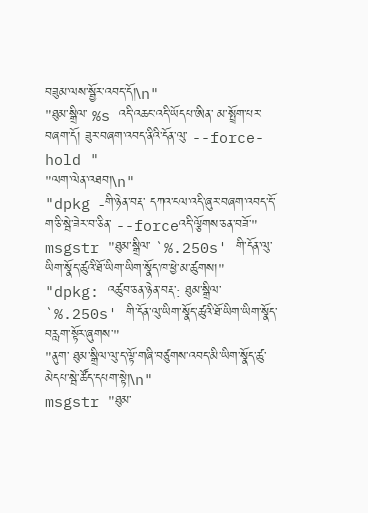བཟུམ་ལས་སྦྱོར་འབད་དོ།\n"
"ཐུམ་སྒྲིལ་ %s འདི་འཆང་འདི་ཡོདཔ་ཨིན་ མ་སྤྲོག་པར་བཞག་དོ། ཟུར་བཞག་འབད་ནིའི་དོན་ལུ་ --force-hold "
"ལག་ལེན་འཐབ།\n"
"dpkg -གི་ཉེན་བརྡ་ དཀའ་ངལ་འདི་ཞུར་བཞག་འབད་དོ་ ག་ཅི་སྦེ་ཟེར་བ་ཅིན་ --forceའདི་ལྕོགས་ཅན་བཟོ་"
msgstr "ཐུམ་སྒྲིལ་ `%.250s' གི་དོན་ལུ་ཡིག་སྣོད་ཚུའི་ཐོ་ཡིག་ཡིག་སྣོད་ཁ་ཕྱེ་མ་ཚུགས།"
"dpkg: འཚུབ་ཅན་ཉེན་བརྡ་: ཐུམ་སྒྲིལ་ `%.250s' གི་དོན་ལུ་ཡིག་སྣོད་ཚུའི་ཐོ་ཡིག་ཡིག་སྣོད་བརླག་སྟོར་ཞུགས་"
"ནུག་ ཐུམ་སྒྲིལ་ལུ་ད་ལྟོ་གཞི་བཙུགས་འབད་མི་ཡིག་སྣོད་ཚུ་མེདཔ་སྦེ་ཚོད་དཔག་སྟེ།\n"
msgstr "ཐུམ་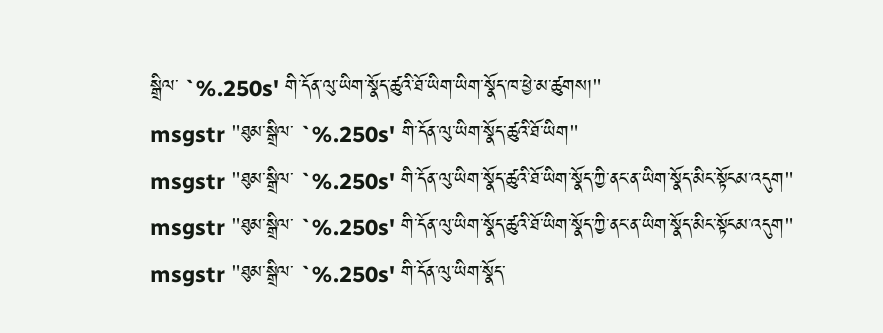སྒྲིལ་ `%.250s' གི་དོན་ལུ་ཡིག་སྣོད་ཚུའི་ཐོ་ཡིག་ཡིག་སྣོད་ཁ་ཕྱེ་མ་ཚུགས།"
msgstr "ཐུམ་སྒྲིལ་ `%.250s' གི་དོན་ལུ་ཡིག་སྣོད་ཚུའི་ཐོ་ཡིག"
msgstr "ཐུམ་སྒྲིལ་ `%.250s' གི་དོན་ལུ་ཡིག་སྣོད་ཚུའི་ཐོ་ཡིག་སྣོད་ཀྱི་ནང་ན་ཡིག་སྣོད་མིང་སྟོངམ་འདུག"
msgstr "ཐུམ་སྒྲིལ་ `%.250s' གི་དོན་ལུ་ཡིག་སྣོད་ཚུའི་ཐོ་ཡིག་སྣོད་ཀྱི་ནང་ན་ཡིག་སྣོད་མིང་སྟོངམ་འདུག"
msgstr "ཐུམ་སྒྲིལ་ `%.250s' གི་དོན་ལུ་ཡིག་སྣོད་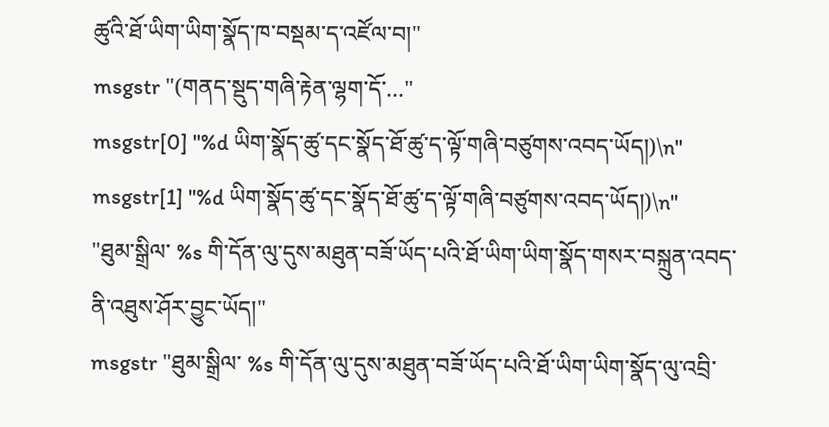ཚུའི་ཐོ་ཡིག་ཡིག་སྣོད་ཁ་བསྡམ་ད་འཛོལ་བ།"
msgstr "(གནད་སྡུད་གཞི་རྟེན་ལྷག་དོ་..."
msgstr[0] "%d ཡིག་སྣོད་ཚུ་དང་སྣོད་ཐོ་ཚུ་ད་ལྟོ་གཞི་བཙུགས་འབད་ཡོད།)\n"
msgstr[1] "%d ཡིག་སྣོད་ཚུ་དང་སྣོད་ཐོ་ཚུ་ད་ལྟོ་གཞི་བཙུགས་འབད་ཡོད།)\n"
"ཐུམ་སྒྲིལ་ %s གི་དོན་ལུ་དུས་མཐུན་བཟོ་ཡོད་པའི་ཐོ་ཡིག་ཡིག་སྣོད་གསར་བསྐྲུན་འབད་ནི་འཐུས་ཤོར་བྱུང་ཡོད།"
msgstr "ཐུམ་སྒྲིལ་ %s གི་དོན་ལུ་དུས་མཐུན་བཟོ་ཡོད་པའི་ཐོ་ཡིག་ཡིག་སྣོད་ལུ་འབྲི་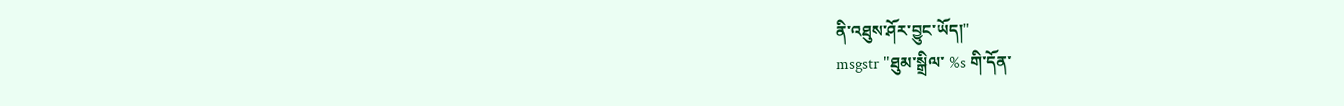ནི་འཐུས་ཤོར་བྱུང་ཡོད།"
msgstr "ཐུམ་སྒྲིལ་ %s གི་དོན་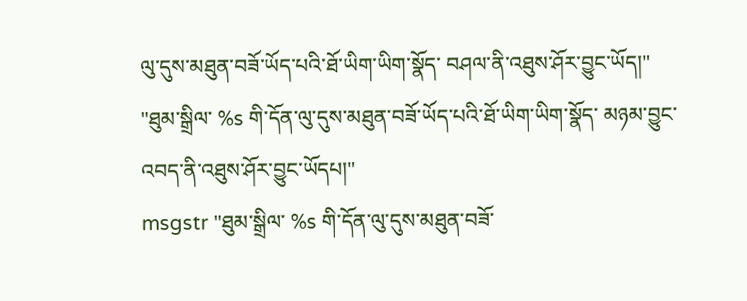ལུ་དུས་མཐུན་བཟོ་ཡོད་པའི་ཐོ་ཡིག་ཡིག་སྣོད་ བཤལ་ནི་འཐུས་ཤོར་བྱུང་ཡོད།"
"ཐུམ་སྒྲིལ་ %s གི་དོན་ལུ་དུས་མཐུན་བཟོ་ཡོད་པའི་ཐོ་ཡིག་ཡིག་སྣོད་ མཉམ་བྱུང་འབད་ནི་འཐུས་ཤོར་བྱུང་ཡོདཔ།"
msgstr "ཐུམ་སྒྲིལ་ %s གི་དོན་ལུ་དུས་མཐུན་བཟོ་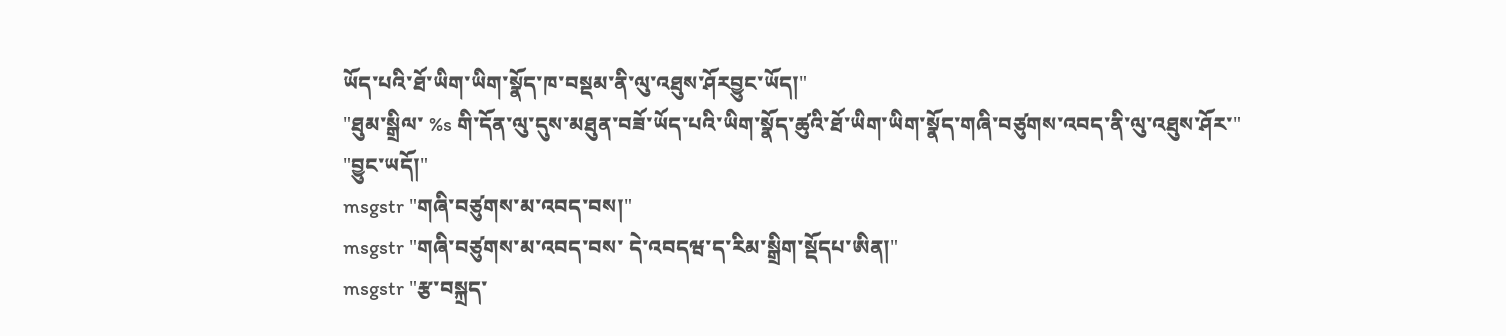ཡོད་པའི་ཐོ་ཡིག་ཡིག་སྣོད་ཁ་བསྡམ་ནི་ལུ་འཐུས་ཤོརབྱུང་ཡོད།"
"ཐུམ་སྒྲིལ་ %s གི་དོན་ལུ་དུས་མཐུན་བཟོ་ཡོད་པའི་ཡིག་སྣོད་ཚུའི་ཐོ་ཡིག་ཡིག་སྣོད་གཞི་བཙུགས་འབད་ནི་ལུ་འཐུས་ཤོར་"
"བྱུང་ཡདོ།"
msgstr "གཞི་བཙུགས་མ་འབད་བས།"
msgstr "གཞི་བཙུགས་མ་འབད་བས་ དེ་འབདཝ་ད་རིམ་སྒྲིག་སྡོདཔ་ཨིན།"
msgstr "རྩ་བསྐྲད་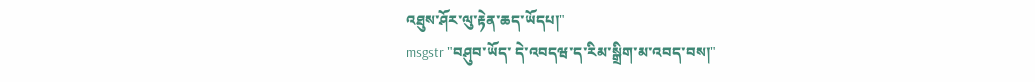འཐུས་ཤོར་ལུ་རྟེན་ཆད་ཡོདཔ།"
msgstr "བཤུབ་ཡོད་ དེ་འབདཝ་ད་རིམ་སྒྲིག་མ་འབད་བས།"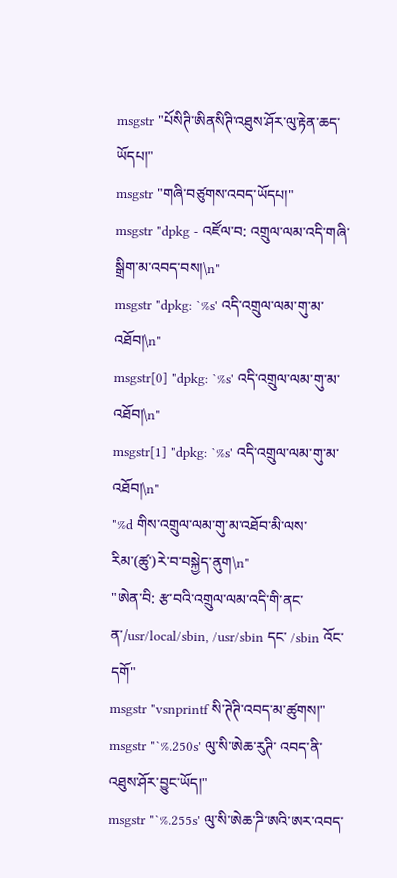msgstr "པོསིཊི་ཨིནསིཊི་འཐུས་ཤོར་ལུ་རྟེན་ཆད་ཡོདཔ།"
msgstr "གཞི་བཙུགས་འབད་ཡོདཔ།"
msgstr "dpkg - འཛོལ་བ: འགྲུལ་ལམ་འདི་གཞི་སྒྲིག་མ་འབད་བས།\n"
msgstr "dpkg: `%s' འདི་འགྲུལ་ལམ་གུ་མ་འཐོབ།\n"
msgstr[0] "dpkg: `%s' འདི་འགྲུལ་ལམ་གུ་མ་འཐོབ།\n"
msgstr[1] "dpkg: `%s' འདི་འགྲུལ་ལམ་གུ་མ་འཐོབ།\n"
"%d གིས་འགྲུལ་ལམ་གུ་མ་འཐོབ་མི་ལས་རིམ་(ཚུ་)རེ་བ་བསྐྱེད་ནུག\n"
"ཨེན་བི: རྩ་བའི་འགྲུལ་ལམ་འདི་གི་ནང་ན་/usr/local/sbin, /usr/sbin དང་ /sbin འོང་དགོ"
msgstr "vsnprintf སི་ཊེཊི་འབད་མ་ཚུགས།"
msgstr "`%.250s' ལུ་སི་ཨེཆ་རུཊི་ འབད་ནི་འཐུས་ཤོར་བྱུང་ཡོད།"
msgstr "`%.255s' ལུ་སི་ཨེཆ་ཌི་ཨའི་ཨར་འབད་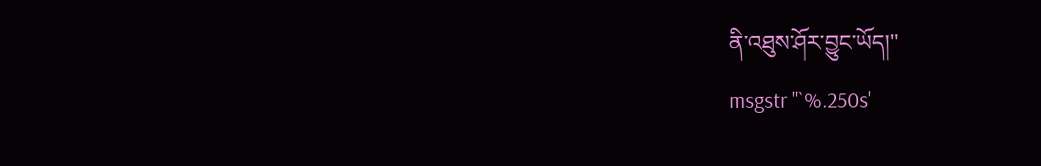ནི་འཐུས་ཤོར་བྱུང་ཡོད།"
msgstr "`%.250s'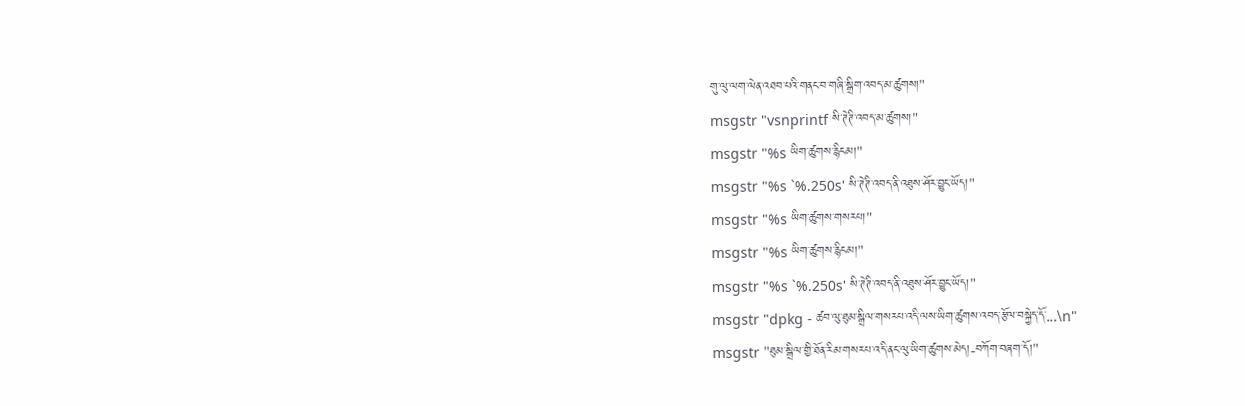གུ་ལུ་ལག་ལེན་འཐབ་པའི་གནང་བ་གཞི་སྒྲིག་འབད་མ་ཚུགས།"
msgstr "vsnprintf སི་ཊེཊི་འབད་མ་ཚུགས།"
msgstr "%s ཡིག་ཚུགས་རྙིངམ།"
msgstr "%s `%.250s' སི་ཊེཊི་འབད་ནི་འཐུས་ཤོར་བྱུང་ཡོད།"
msgstr "%s ཡིག་ཚུགས་གསརཔ།"
msgstr "%s ཡིག་ཚུགས་རྙིངམ།"
msgstr "%s `%.250s' སི་ཊེཊི་འབད་ནི་འཐུས་ཤོར་བྱུང་ཡོད།"
msgstr "dpkg - ཚབ་ལུ་ཐུམ་སྒྲིལ་གསརཔ་འདི་ལས་ཡིག་ཚུགས་འབད་རྩོལ་བསྐྱེད་དོ་...\n"
msgstr "ཐུམ་སྒྲིལ་གྱི་ཐོན་རིམ་གསརཔ་འདི་ནང་ལུ་ཡིག་ཚུགས་མེད།-བཀོག་བཞག་དོ།"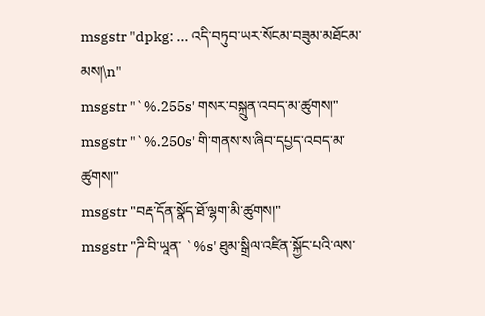msgstr "dpkg: ... འདི་བཏུབ་ཡར་སོངམ་བཟུམ་མཐོངམ་མས།\n"
msgstr "`%.255s' གསར་བསྐྲུན་འབད་མ་ཚུགས།"
msgstr "`%.250s' གི་གནས་ས་ཞིབ་དཔྱད་འབད་མ་ཚུགས།"
msgstr "བརྡ་དོན་སྣོད་ཐོ་ལྷག་མི་ཚུགས།"
msgstr "ཌི་བི་ཡཱན་ `%s' ཐུམ་སྒྲིལ་འཛིན་སྐྱོང་པའི་ལས་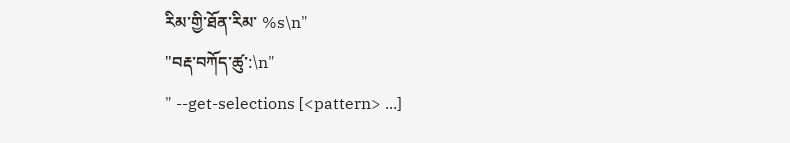རིམ་གྱི་ཐོན་རིམ་ %s\n"
"བརྡ་བཀོད་ཚུ་:\n"
" --get-selections [<pattern> ...]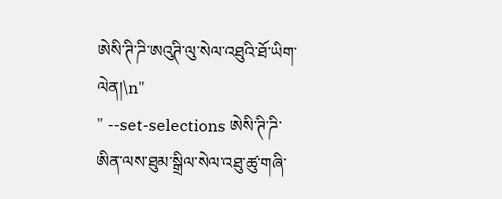ཨེསི་ཊི་ཌི་ཨའུཊི་ལུ་སེལ་འཐུའི་ཐོ་ཡིག་ལེན།\n"
" --set-selections ཨེསི་ཊི་ཌི་ཨིན་ལས་ཐུམ་སྒྲིལ་སེལ་འཐུ་ཚུ་གཞི་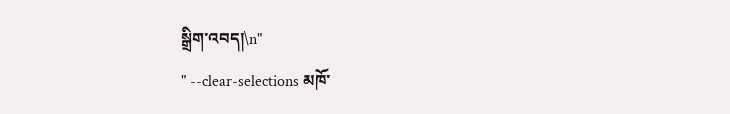སྒྲིག་འབད།\n"
" --clear-selections མཁོ་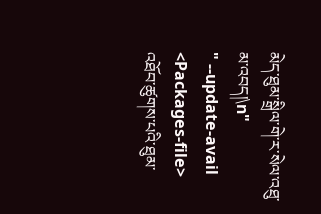མེད་ཐུམ་སྒྲིལ་གེ་ར་སེལ་འཐུ་མ་འབད།\n"
" --update-avail <Packages-file> འཐོབ་ཚུགས་པའི་ཐུམ་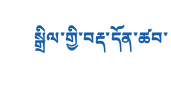སྒྲིལ་གྱི་བརྡ་དོན་ཚབ་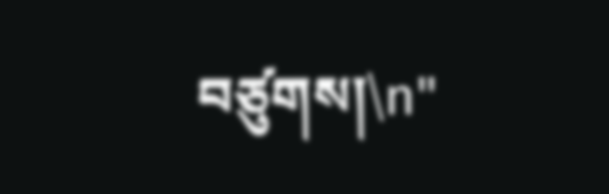བཙུགས།\n"